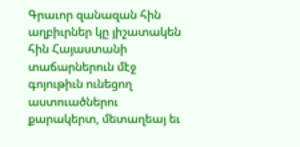Գրաւոր զանազան հին աղբիւրներ կը յիշատակեն հին Հայաստանի տաճարներուն մէջ գոյութիւն ունեցող աստուածներու քարակերտ, մետաղեայ եւ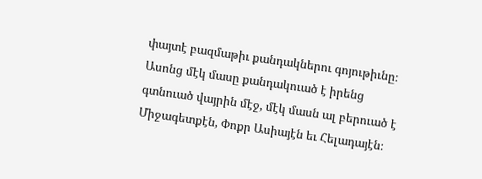փայտէ բազմաթիւ քանդակներու գոյութիւնը։ Ասոնց մէկ մասը քանդակուած է իրենց գտնուած վայրին մէջ, մէկ մասն ալ բերուած է Միջագետքէն, Փոքր Ասիայէն եւ Հելադայէն։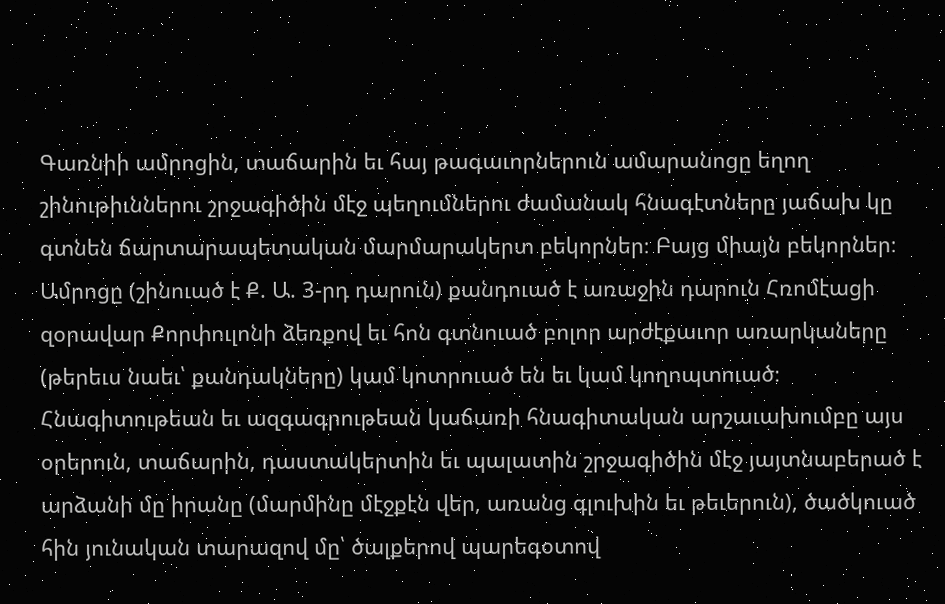Գառնիի ամրոցին, տաճարին եւ հայ թագաւորներուն ամարանոցը եղող շինութիւններու շրջագիծին մէջ պեղումներու ժամանակ հնագէտները յաճախ կը գտնեն ճարտարապետական մարմարակերտ բեկորներ։ Բայց միայն բեկորներ։ Ամրոցը (շինուած է Ք. Ա. 3-րդ դարուն) քանդուած է առաջին դարուն Հռոմէացի զօրավար Քորփուլոնի ձեռքով եւ հոն գտնուած բոլոր արժէքաւոր առարկաները (թերեւս նաեւ՝ քանդակները) կամ կոտրուած են եւ կամ կողոպտուած։ Հնագիտութեան եւ ազգագրութեան կաճառի հնագիտական արշաւախումբը այս օրերուն, տաճարին, դաստակերտին եւ պալատին շրջագիծին մէջ յայտնաբերած է արձանի մը իրանը (մարմինը մէջքէն վեր, առանց գլուխին եւ թեւերուն), ծածկուած հին յունական տարազով մը՝ ծալքերով պարեգօտով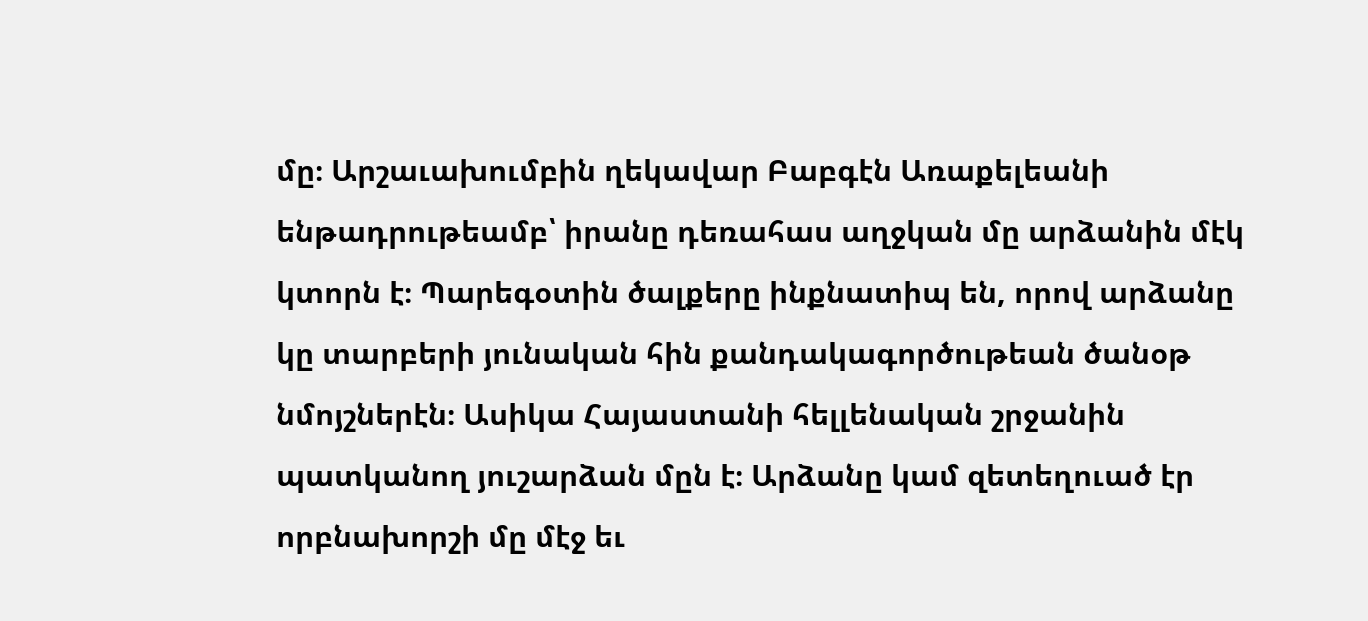մը։ Արշաւախումբին ղեկավար Բաբգէն Առաքելեանի ենթադրութեամբ՝ իրանը դեռահաս աղջկան մը արձանին մէկ կտորն է։ Պարեգօտին ծալքերը ինքնատիպ են, որով արձանը կը տարբերի յունական հին քանդակագործութեան ծանօթ նմոյշներէն։ Ասիկա Հայաստանի հելլենական շրջանին պատկանող յուշարձան մըն է։ Արձանը կամ զետեղուած էր որբնախորշի մը մէջ եւ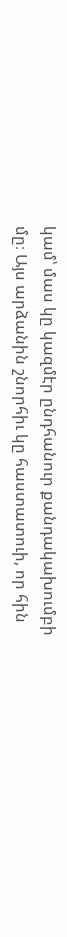կամ՝ մաս կը կազմէր ընդհանուր քանդակախումբի մը։ Այս արձանին շնորհիւ կը հաստատուի, որ հին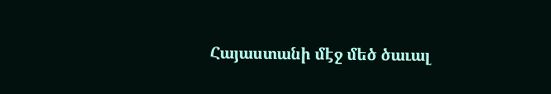Հայաստանի մէջ մեծ ծաւալ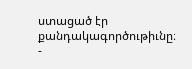ստացած էր քանդակագործութիւնը։
-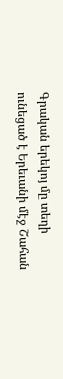Գրական երեկոյ մը տեղի ունեցած է Երեւանի մէջ Շահան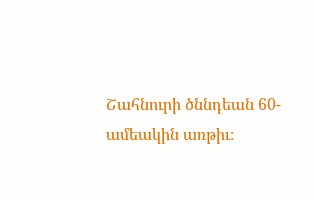Շահնուրի ծննդեան 60-ամեակին առթիւ։